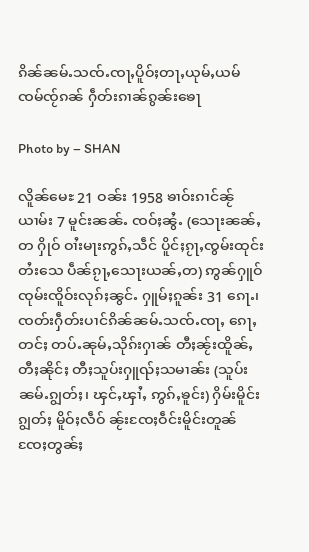ၵိၼ်ၼမ်ႉသၸ်ႉၸႃႇပိူဝ်ႈတႃႇယုမ်ႇယမ်ၸမ်ၸႂ်ၵၼ် ႁဵတ်းၵၢၼ်ၵွၼ်းၶေႃ

Photo by – SHAN

လိူၼ်မေႊ 21 ဝၼ်း 1958 ၶၢဝ်းၵၢင်ၼႂ်ယၢမ်း 7 မူင်းၼၼ်ႉ ၸဝ်ႈၼွႆႉ (သေႃးၼၼ်ႇတ ႁိုဝ် ဝၢႆးမႃးဢွၵ်ႇသဵင် ပိူင်ႈၵႂႃႇၸွမ်းထုင်းတႆးသေ ပဵၼ်ၵႂႃႇသေႃးယၼ်ႇတ) ဢွၼ်ႁူဝ်ၸုမ်းၸိူဝ်းလုၵ်ႈၼွင်ႉ ႁူမ်ႈၵူၼ်း 31 ၵေႃႉ၊ ၸတ်းႁဵတ်းပၢင်ၵိၼ်ၼမ်ႉသၸ်ႉၸႃႇ ၵေႃႇတင်ႈ တပ်ႉၼုမ်ႇသိုၵ်းႁၢၼ် တီႈၼႂ်းထိူၼ်ႇတီႈၼိုင်ႈ တီႈသူပ်းႁူၺ်ႈသမၢၼ်း (သူပ်းၼမ်ႉၵျွတ်ႈ၊ ၾင်ႇၾၢႆႇ ဢွၵ်ႇၶူင်း) ႁိမ်းမိူင်းၵျွတ်ႈ မိူဝ်ႈလဵဝ် ၼႂ်းၸႄႈဝဵင်းမိူင်းတူၼ် ၸႄႈတွၼ်ႈ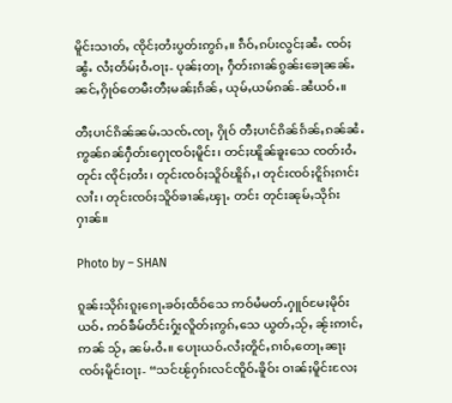မိူင်းသၢတ်ႇ ၸိုင်ႈတႆးပွတ်းဢွၵ်ႇ။ ၵဵဝ်ႇၵပ်းလွင်ႈၼႆႉ ၸဝ်ႈၼွႆႉ လႆႈတႅမ်ႈဝႆႉဝႃႈ- ပုၼ်ႈတႃႇ ႁဵတ်းၵၢၼ်ၵွၼ်းၶေႃၼၼ်ႉ ၼင်ႇႁိုဝ်တေမီးတီႈမၼ်ႈၵႅၼ်ႇ ယုမ်ႇယမ်ၵၼ်-ၼႆယဝ်ႉ။

တီႈပၢင်ၵိၼ်ၼမ်ႉသၸ်ႉၸႃႇ ႁိုဝ် တီႈပၢင်ၵိၼ်ၵႅၼ်ႇၵၼ်ၼႆႉ ဢွၼ်ၵၼ်ႁဵတ်းႁေႃၸဝ်ႈမိူင်း၊ တင်ႈၽိူၼ်ၶူးသေ ၸတ်းဝႆႉတုင်း ၸိုင်ႈတႆး၊ တုင်းၸဝ်ႈသိူဝ်ၽိူၵ်ႇ၊ တုင်းၸဝ်ႈငိူၵ်ႈၵၢင်းလၢႆး၊ တုင်းၸဝ်ႈသိူဝ်ၶၢၼ်ႇၾႃႉ တင်း တုင်းၼုမ်ႇသိုၵ်းႁၢၼ်။

Photo by – SHAN

ၵူၼ်းသိုၵ်းၵူႈၵေႃႉၶဝ်ႈထႅဝ်သေ ဢဝ်မႆမတ်ႉႁူဝ်မႄႈမိုဝ်းယဝ်ႉ ဢဝ်ၶဵမ်တႅင်းႁႂ်ႈလိူတ်ႈဢွၵ်ႇသေ ယွတ်ႇသႂ်ႇ ၼႂ်းဢၢင်ႇဢၼ် သႂ်ႇ ၼမ်ႉဝႆႉ။ ပေႃးယဝ်ႉလႆႈတိူင်ႇၵၢဝ်ႇတေႃႇၼႃႈၸဝ်ႈမိူင်းဝႃႈ- “သင်ၽႂ်ႁၵ်းလင်ၸိူဝ်ႉၶိူဝ်း ဝၢၼ်ႈမိူင်းလႄႈ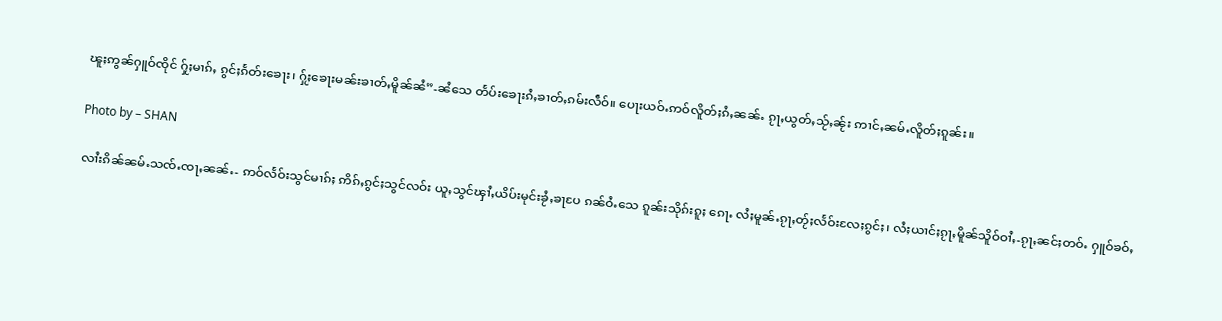ၽူႈဢွၼ်ႁူဝ်ၸိုင် ႁႂ်ႈမၢၵ်ႇ ၵွင်ႈၵႅတ်းၶေႃး၊ ႁႂ်ႈၶေႃးမၼ်းၶၢတ်ႇမိူၼ်ၼႆ”-ၼႆသေ တႅပ်းၶေႃးၵႆႇၶၢတ်ႇၵမ်းလဵဝ်။ ပေႃးယဝ်ႉဢဝ်လိူတ်ႈၵႆႇၼၼ်ႉ ၵႂႃႇယွတ်ႇသႂ်ႇၼႂ်း ဢၢင်ႇၼမ်ႉလိူတ်ႈၵူၼ်း။

Photo by – SHAN

လၢႆးၵိၼ်ၼမ်ႉသၸ်ႉၸႃႇၼၼ်ႉ- ဢဝ်လႅဝ်းသွင်မၢၵ်ႈ ဢိၵ်ႇၵွင်ႈသွင်လဝ်း ယူႇသွင်ၾၢႆႇယိပ်းမုင်းၶႂႆႇၶႃပႄ ၵၼ်ဝႆႉသေ ၵူၼ်းသိုၵ်းၵူႈ ၵေႃႉ လႆႈမူၼ်ႉၵႂႃႇတႂ်ႈလႅဝ်းလႄႈၵွင်ႈ၊ လႆႈယၢင်ႈၵႂႃႇမိူၼ်သိူဝ်ဝၢႆႇ-ၵႂႃႇၼင်ႈတဝ်ႉ ႁူဝ်ၶဝ်ႇ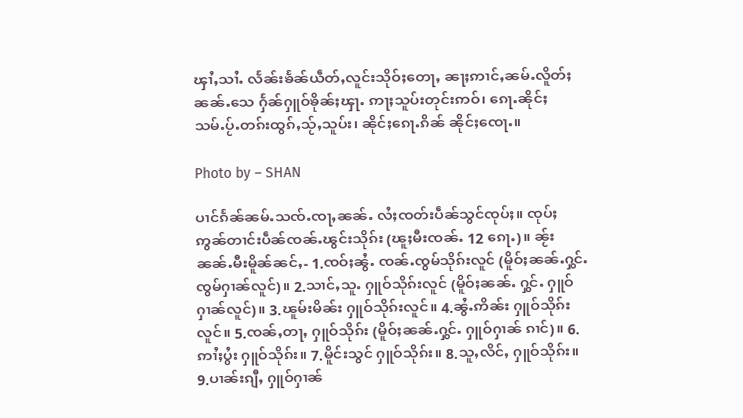ၾၢႆႇသၢႆႉ လႅၼ်းၶႅၼ်ယဵတ်ႇလူင်းသိုဝ်ႈတေႃႇ ၼႃႈဢၢင်ႇၼမ်ႉလိူတ်ႈၼၼ်ႉသေ ႁႅၼ်ႁူဝ်ၶိုၼ်ႈၾႃႉ ဢႃႈသူပ်းတုင်းဢဝ်၊ ၵေႃႉၼိုင်ႈသမ်ႉပႂ်ႉတၵ်းထွၵ်ႇသႂ်ႇသူပ်း၊ ၼိုင်ႈၵေႃႉၵိၼ် ၼိုင်ႈၸေႃႉ။

Photo by – SHAN

ပၢင်ၵႅၼ်ၼမ်ႉသၸ်ႉၸႃႇၼၼ်ႉ လႆႈၸတ်းပဵၼ်သွင်ၸုပ်ႈ။ ၸုပ်ႈဢွၼ်တၢင်းပဵၼ်ၸၼ်ႉၽွင်းသိုၵ်း (ၽူႈမီးၸၼ်ႉ 12 ၵေႃႉ)။ ၼႂ်း ၼၼ်ႉမီးမိူၼ်ၼင်ႇ- 1.ၸဝ်ႈၼွႆႉ ၸၼ်ႉၸွမ်သိုၵ်းလူင် (မိူဝ်ႈၼၼ်ႉႁွင်ႉ ၸွမ်ႁၢၼ်လူင်)။ 2.သၢင်ႇသူႉ ႁူဝ်သိုၵ်းလူင် (မိူဝ်ႈၼၼ်ႉ ႁွင်ႉ ႁူဝ်ႁၢၼ်လူင်)။ 3.ၽူမ်းမိၼ်း ႁူဝ်သိုၵ်းလူင်။ 4.ၼွႆႉဢိၼ်း ႁူဝ်သိုၵ်းလူင်။ 5.ၸၼ်ႇတႃႇ ႁူဝ်သိုၵ်း (မိူဝ်ႈၼၼ်ႉႁွင်ႉ ႁူဝ်ႁၢၼ် ၵၢင်)။ 6.ဢၢႆႈပွႆး ႁူဝ်သိုၵ်း။ 7.မိူင်းသွင် ႁူဝ်သိုၵ်း။ 8.သူႇလိင်ႇ ႁူဝ်သိုၵ်း။ 9.ပၢၼ်းၵျီႇ ႁူဝ်ႁၢၼ်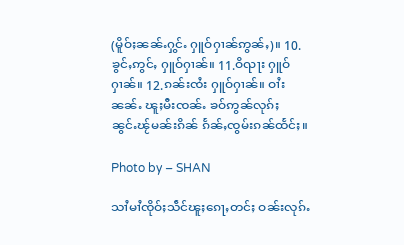(မိူဝ်ႈၼၼ်ႉႁွင်ႉ ႁူဝ်ႁၢၼ်ဢွၼ်ႇ)။ 10.ၶွင်ႇဢွင်ႇ ႁူဝ်ႁၢၼ်။ 11.ဝိၺႃး ႁူဝ်ႁၢၼ်။ 12.ၵၼ်းၸႆး ႁူဝ်ႁၢၼ်။ ဝၢႆးၼၼ်ႉ ၽူႈမီးၸၼ်ႉ ၶဝ်ဢွၼ်လုၵ်ႈ ၼွင်ႉၽႂ်မၼ်းၵိၼ် ၵႅၼ်ႇၸွမ်းၵၼ်ထႅင်ႈ။

Photo by – SHAN

သၢႆမၢႆၸိုဝ်ႈသဵင်ၽူႈၵေႃႇတင်ႈ ဝၼ်းလုၵ်ႉ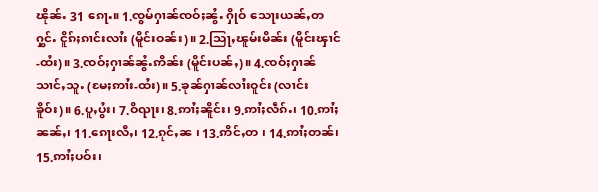ၽိုၼ်ႉ 31 ၵေႃႉ။ 1.ၸွမ်ႁၢၼ်ၸဝ်ႈၼွႆႉ ႁိုဝ် သေႃးယၼ်ႇတ ႁွင်ႉ ငိူၵ်ႈၵၢင်းလၢႆး (မိူင်းဝၼ်း)။ 2.သြႃႇၽူမ်းမိၼ်း (မိူင်းၾၢင်-ထႆး)။ 3.ၸဝ်ႈႁၢၼ်ၼွႆႉဢိၼ်း (မိူင်းပၼ်ႇ)။ 4.ၸဝ်ႈႁၢၼ်သၢင်ႇသူႉ (မႄႈဢၢႆး-ထႆး)။ 5.ၶုၼ်ႁၢၼ်လၢႆးဝူင်း (လၢင်းၶိူဝ်း)။ 6.ပူႇပွႆး၊ 7.ဝိၺႃး၊ 8.ဢၢႆႈၼိူင်း၊ 9.ဢၢႆႈလဵၵ်ႉ၊ 10.ဢၢႆႈၼၼ်ႇ၊ 11.ၵေႃးလီႇ၊ 12.ၵုင်ႇၼ ၊ 13.ဢိင်ႇတ ၊ 14.ဢၢႆႈတၼ်၊ 15.ဢၢႆႈပဝ်း၊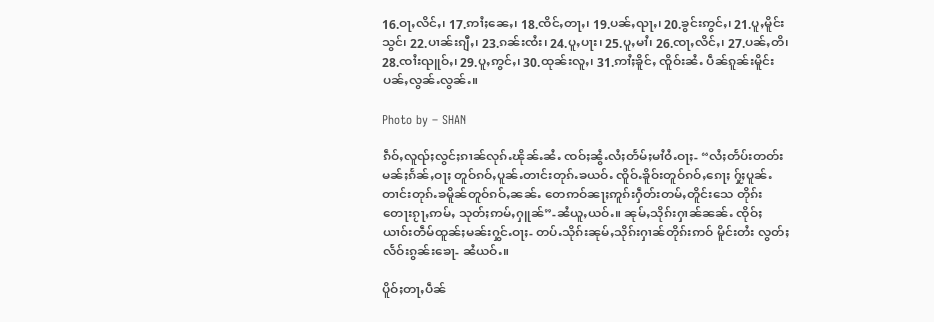16.ဝႃႇလိင်ႇ၊ 17.ဢၢႆႈၼေႇ၊ 18.ၸိင်ႇတႃႇ၊ 19.ပၼ်ႇၺႃႇ၊ 20.ၶွင်းဢွင်ႇ၊ 21.ပူႇမိူင်းသွင်၊ 22.ပၢၼ်းၵျီႇ၊ 23.ၵၼ်းၸႆး၊ 24.ပူႇပႃး၊ 25.ပူႇမၢႆ၊ 26.ၸႃႇလိင်ႇ၊ 27.ပၼ်ႇတိ၊ 28.ၸၢႆးၺူဝ်ႇ၊ 29.ပူႇဢွင်ႇ၊ 30.ထုၼ်းလူႇ၊ 31.ဢၢႆႈၶိူင်ႇ ၸိူဝ်းၼႆႉ ပဵၼ်ၵူၼ်းမိူင်းပၼ်ႇလွၼ်ႉလွၼ်ႉ။

Photo by – SHAN

ၵဵဝ်ႇလူၺ်ႈလွင်ႈၵၢၼ်လုၵ်ႉၽိုၼ်ႉၼႆႉ ၸဝ်ႈၼွႆႉလႆႈတႅမ်ႈမၢႆဝႆႉဝႃႈ- “လႆႈတႅပ်းတတ်းမၼ်ႈၵႅၼ်ႇဝႃႈ တူဝ်ၵဝ်ႇပူၼ်ႉတၢင်းတုၵ်ႉၶယဝ်ႉ ၸိူဝ်ႉၶိူဝ်းတူဝ်ၵဝ်ႇၵေႃႈ ႁႂ်ႈပူၼ်ႉတၢင်းတုၵ်ႉၶမိူၼ်တူဝ်ၵဝ်ႇၼၼ်ႉ တေဢဝ်ၼႃႈဢူၵ်းႁဵတ်းတမ်ႇတိူင်းသေ တိုၵ်းတေႃးၵႂႃႇဢမ်ႇ သုတ်ႈဢမ်ႇႁူၼ်”-ၼႆယူႇယဝ်ႉ။ ၼုမ်ႇသိုၵ်းႁၢၼ်ၼၼ်ႉ ၸိုဝ်ႈယၢဝ်းတဵမ်ထူၼ်ႈမၼ်းႁွင်ႉဝႃႈ- တပ်ႉသိုၵ်းၼုမ်ႇသိုၵ်းႁၢၼ်တိုၵ်းဢဝ် မိူင်းတႆး လွတ်ႈလႅဝ်းၵွၼ်းၶေႃ- ၼႆယဝ်ႉ။

ပိူဝ်ႈတႃႇပဵၼ်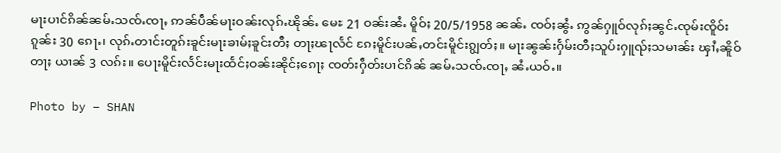မႃးပၢင်ၵိၼ်ၼမ်ႉသၸ်ႉၸႃႇ ဢၼ်ပဵၼ်မႃးဝၼ်းလုၵ်ႉၽိုၼ်ႉ မေႊ 21 ဝၼ်းၼႆႉ မိူဝ်ႈ 20/5/1958 ၼၼ်ႉ ၸဝ်ႈၼွႆႉ ဢွၼ်ႁူဝ်လုၵ်ႈၼွင်ႉၸုမ်းၸိူဝ်းၵူၼ်း 30 ၵေႃႉ၊ လုၵ်ႉတၢင်းတူၵ်းၶူင်းမႃးၶၢမ်ႈၶူင်းတီႈ တႃႈၽႃလႅင် ၵႄႈမိူင်းပၼ်ႇတင်းမိူင်းၵျွတ်ႈ။ မႃးၼွၼ်းႁႅမ်းတီႈသူပ်းႁူၺ်ႈသမၢၼ်း ၾၢႆႇၼိူဝ်တႃႈ ယၢၼ် 3 လၵ်း။ ပေႃးမိူင်းလႅင်းမႃးထႅင်ႈဝၼ်းၼိုင်ႈၵေႃႈ ၸတ်းႁဵတ်းပၢင်ၵိၼ် ၼမ်ႉသၸ်ႉၸႃႇ ၼႆႉယဝ်ႉ။

Photo by – SHAN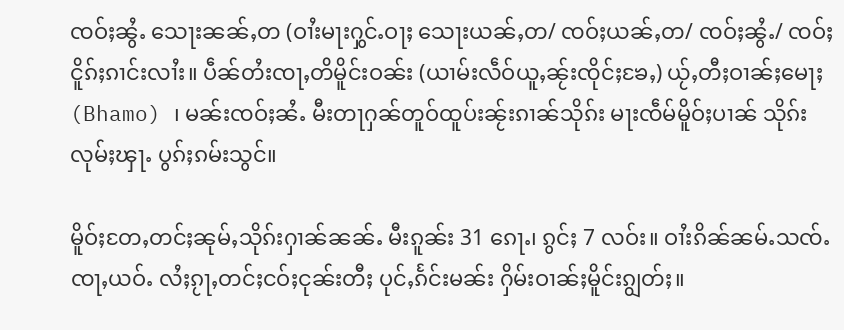ၸဝ်ႈၼွႆႉ သေႃးၼၼ်ႇတ (ဝၢႆးမႃးႁွင်ႉဝႃႈ သေႃးယၼ်ႇတ/ ၸဝ်ႈယၼ်ႇတ/ ၸဝ်ႈၼွႆႉ/ ၸဝ်ႈငိူၵ်ႈၵၢင်းလၢႆး။ ပဵၼ်တႆးၸႃႇတိမိူင်းဝၼ်း (ယၢမ်းလဵဝ်ယူႇၼႂ်းၸိုင်ႈၶႄႇ) ယႂ်ႇတီႈဝၢၼ်ႈမေႃႈ (Bhamo) ၊ မၼ်းၸဝ်ႈၼႆႉ မီးတႃႁၼ်တူဝ်ထူပ်းၼႂ်းၵၢၼ်သိုၵ်း မႃးၸဵမ်မိူဝ်ႈပၢၼ် သိုၵ်းလုမ်ႈၾႃႉ ပွၵ်ႈၵမ်းသွင်။

မိူဝ်ႈတႄႇတင်ႈၼုမ်ႇသိုၵ်းႁၢၼ်ၼၼ်ႉ မီးၵူၼ်း 31 ၵေႃႉ၊ ၵွင်ႈ 7 လဝ်း။ ဝၢႆးၵိၼ်ၼမ်ႉသၸ်ႉၸႃႇယဝ်ႉ လႆႈၵႂႃႇတင်ႈငဝ်ႈငုၼ်းတီႈ ပုင်ႇၵႅင်းမၼ်း ႁိမ်းဝၢၼ်ႈမိူင်းၵျွတ်ႈ။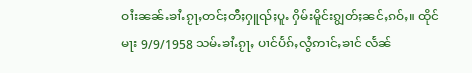ဝၢႆးၼၼ်ႉၶၢႆႉၵႂႃႇတင်ႈတီႈႁူၺ်ႈပူႉ ႁိမ်းမိူင်းၵျွတ်ႈၼင်ႇၵဝ်ႇ။ ထိုင်မႃး 9/9/1958 သမ်ႉၶၢႆႉၵႂႃႇ ပၢင်ပႅၵ်ႇလွႆဢၢင်ႇၶၢင် လႅၼ်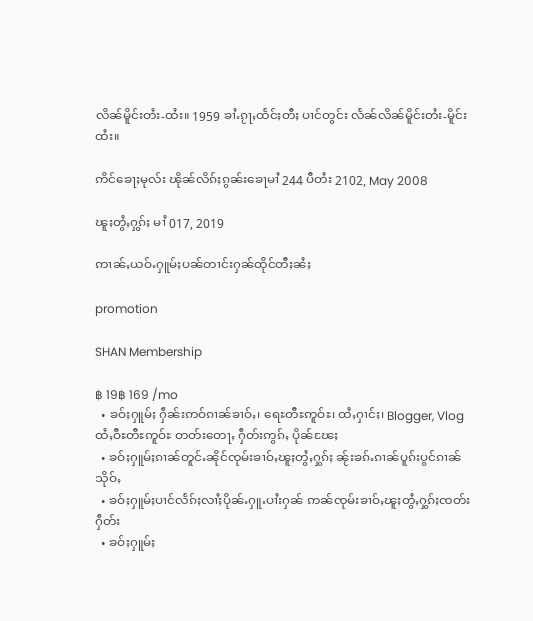လိၼ်မိူင်းတႆး-ထႆး။ 1959 ၶၢႆႉၵႂႃႇထႅင်ႈတီႈ ပၢင်တွင်း လႅၼ်လိၼ်မိူင်းတႆး-မိူင်းထႆး။

ဢိင်ၶေႃႈမုလ်း ၽိုၼ်လိၵ်ႈၵွၼ်းၶေႃမၢႆ 244 ပီတႆး 2102, May 2008

ၽူႈတွႆႇႁွၵ်ႈ မၢႆ 017, 2019

ဢၢၼ်ႇယဝ်ႉႁူမ်ႈပၼ်တၢင်းႁၼ်ထိုင်တီႈၼႆႈ

promotion

SHAN Membership

฿ 19฿ 169 /mo
  • ၶဝ်ႈႁူမ်ႈ ႁဵၼ်းဢဝ်ၵၢၼ်ၶၢဝ်ႇ၊ ရေႊတီႊဢူဝ်ႊ၊ ထႆႇႁၢင်ႈ၊ Blogger, Vlog ထႆႇဝီႊတီႊဢူဝ်ႊ တတ်းတေႃႇ ႁဵတ်းဢွၵ်ႇ ပိုၼ်ၽႄႈ
  • ၶဝ်ႈႁူမ်ႈၵၢၼ်တူင်ႉၼိုင်ၸုမ်းၶၢဝ်ႇၽူႈတွႆႇႁွၵ်ႈ ၼႂ်းၶၵ်ႉၵၢၼ်ပူၵ်းပွင်ၵၢၼ်သိုဝ်ႇ
  • ၶဝ်ႈႁူမ်ႈပၢင်လႅၵ်ႈလၢႆႈပိုၼ်ႉႁူႉပၢႆးႁၼ် ဢၼ်ၸုမ်းၶၢဝ်ႇၽူႈတွႆႇႁွၵ်ႈၸတ်းႁဵတ်း
  • ၶဝ်ႈႁူမ်ႈ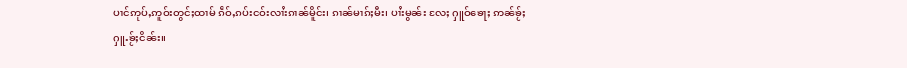ပၢင်ဢုပ်ႇဢူဝ်းတွင်ႈထၢမ် ၵဵဝ်ႇၵပ်းငဝ်းလၢႆးၵၢၼ်မိူင်း၊ ၵၢၼ်မၢၵ်ႈမီး၊ ပၢႆးမွၼ်း လႄႈ ႁူဝ်ၶေႃႈ ဢၼ်ၶႂ်ႈႁူႉၶႂ်ႈငိၼ်း။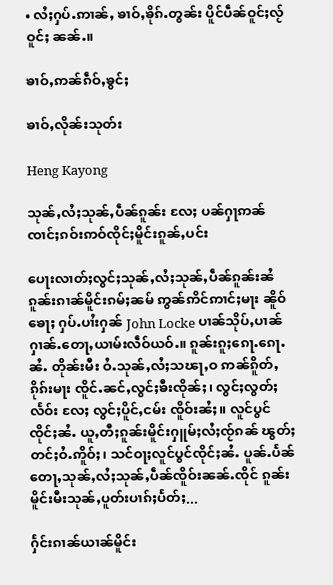• လႆႈႁပ်ႉဢၢၼ်ႇ ၶၢဝ်ႇၶိုၵ်ႉတွၼ်း ပိူင်ပဵၼ်ဝူင်ႈလႂ်ဝူင်ႈ ၼၼ်ႉ။

ၶၢဝ်ႇဢၼ်ၵဵဝ်ႇၶွင်ႈ

ၶၢဝ်ႇလိုၼ်းသုတ်း

Heng Kayong

သုၼ်ႇလႆႈသုၼ်ႇပဵၼ်ၵူၼ်း လႄႈ ပၼ်ႁႃဢၼ်ၸၢင်ႈၵဝ်းဢဝ်ၸိုင်ႈမိူင်းၵူၼ်ႇပင်း

ပေႃးလၢတ်ႈလွင်ႈသုၼ်ႇလႆႈသုၼ်ႇပဵၼ်ၵူၼ်းၼႆ ၵူၼ်းၵၢၼ်မိူင်းၵမ်ႈၼမ် ဢွၼ်ဢိင်ဢၢင်ႈမႃး ၼိူဝ်ၶေႃႈ ႁပ်ႉပၢႆးႁၼ် John Locke ပၢၼ်သိုပ်ႇပၢၼ် ႁၢၼ်ႉတေႃႇယၢမ်းလဵဝ်ယဝ်ႉ။ ၵူၼ်းၵူႈၵေႃႉၵေႃႉၼႆႉ တိုၼ်းမီး ဝႆႉသုၼ်ႇလႆႈသၽႃႇဝ ဢၼ်ၵိူတ်ႇၵိုၵ်းမႃး ၸိူင်ႉၼင်ႇလွင်ႈၶီးၸိုၼ်ႈ၊ လွင်ႈလွတ်ႈလႅဝ်း လႄႈ လွင်ႈပိူင်ႇငမ်း ၸိူဝ်းၼႆႈ။ လူင်ပွင်ၸိုင်ႈၼႆႉ ယူႇတီႈၵူၼ်းမိူင်းႁူမ်ႈလႆႈၸႂ်ၵၼ် ၽွတ်ႈတင်ႈဝႆႉဢိူဝ်ႈ၊ သင်ဝႃႈလူင်ပွင်ၸိုင်ႈၼႆႉ ပူၼ်ႉပႅၼ်တေႃႇသုၼ်ႇလႆႈသုၼ်ႇပဵၼ်ၸိူဝ်းၼၼ်ႉၸိုင် ၵူၼ်းမိူင်းမီးသုၼ်ႇပူတ်းပၢၵ်ႈပႅတ်ႈ...

ႁႅင်းၵၢၼ်ယၢၼ်မိူင်း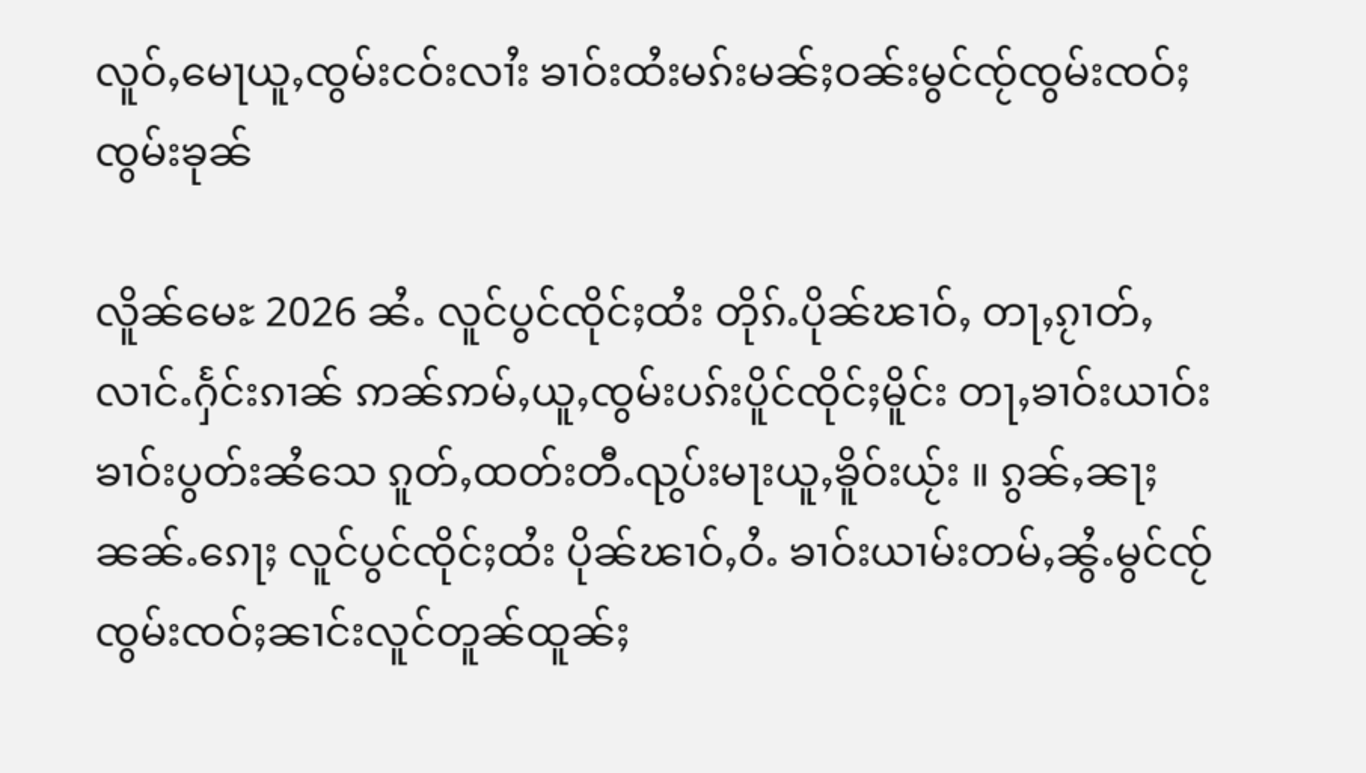လူဝ်ႇမေႃယူႇၸွမ်းငဝ်းလၢႆး ၶၢဝ်းထႆးမၵ်းမၼ်ႈဝၼ်းမွင်ၸႂ်ၸွမ်းၸဝ်ႈၸွမ်းၶုၼ်

လိူၼ်မေႊ 2026 ၼႆႉ လူင်ပွင်ၸိုင်ႈထႆး တိုၵ်ႉပိုၼ်ၽၢဝ်ႇ တႃႇၵႂၢတ်ႇလၢင်ႉႁႅင်းၵၢၼ် ဢၼ်ဢမ်ႇယူႇၸွမ်းပၵ်းပိူင်ၸိုင်ႈမိူင်း တႃႇၶၢဝ်းယၢဝ်းၶၢဝ်းပွတ်းၼႆသေ ၵူတ်ႇထတ်းတီႉၺွပ်းမႃးယူႇၶိူဝ်းယႂ်း ။ ၵွၼ်ႇၼႃႈၼၼ်ႉၵေႃႈ လူင်ပွင်ၸိုင်ႈထႆး ပိုၼ်ၽၢဝ်ႇဝႆႉ ၶၢဝ်းယၢမ်းတမ်ႇၼွႆႉမွင်ၸႂ်ၸွမ်းၸဝ်ႈၼၢင်းလူင်တူၼ်ထူၼ်ႈ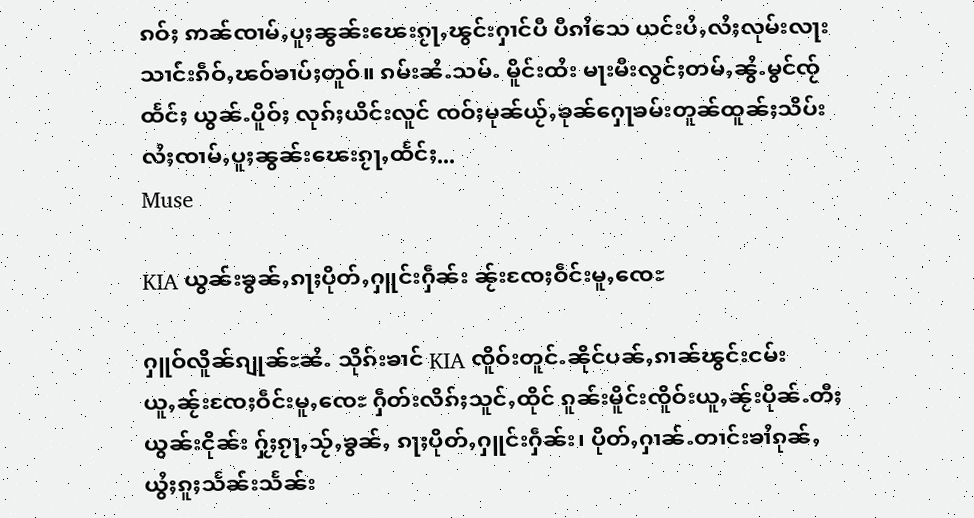ၵဝ်ႈ ဢၼ်ၸၢမ်ႇပူႈၼွၼ်းၽေးၵႂႃႇၽွင်းႁၢင်ပီ ပီၵၢႆသေ ယင်းပႆႇလႆႈလုမ်းလႃးသၢင်းၵဵဝ်ႇၽဝ်ၶၢပ်ႈတူဝ်။ ၵမ်းၼႆႉသမ်ႉ မိူင်းထႆး မႃးမီးလွင်ႈတမ်ႇၼွႆႉမွင်ၸႂ်ထႅင်ႈ ယွၼ်ႉပိူဝ်ႈ လုၵ်ႈယိင်းလူင် ၸဝ်ႈမုၼ်ယႂ်ႇၶုၼ်ႁေႃၶမ်းတူၼ်ထူၼ်ႈသိပ်း လႆႈၸၢမ်ႇပူႈၼွၼ်းၽေးၵႂႃႇထႅင်ႈ...
Muse

KIA ယွၼ်းၶွၼ်ႇၵႃႈပိုတ်ႇႁူင်းႁဵၼ်း ၼႂ်းၸႄႈဝဵင်းမူႇၸေႊ

ႁူဝ်လိူၼ်ၵျုၼ်ႊၼႆႉ သိုၵ်းၶၢင် KIA ၸိူဝ်းတူင်ႉၼိုင်ပၼ်ႇၵၢၼ်ၽွင်းငမ်းယူႇၼႂ်းၸႄႈဝဵင်းမူႇၸေႊ ႁဵတ်းလိၵ်ႈသူင်ႇထိုင် ၵူၼ်းမိူင်းၸိူဝ်းယူႇၼႂ်းပိုၼ်ႉတီႈ ယွၼ်းငိုၼ်း ႁႂ်ႈၵႂႃႇသႂ်ႇၶွၼ်ႇ ၵႃႈပိုတ်ႇႁူင်းႁဵၼ်း၊ ပိုတ်ႇႁၢၼ်ႉတၢင်းၶၢႆၵုၼ်ႇယွႆႈၵူႈသႅၼ်းသႅၼ်း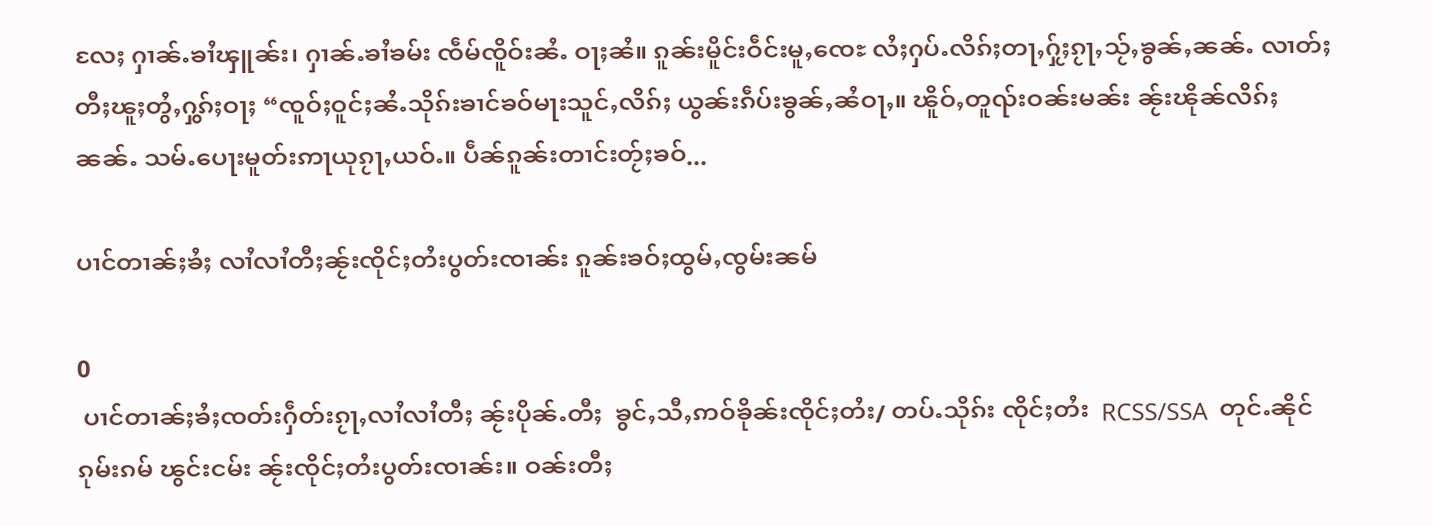လႄႈ ႁၢၼ်ႉၶၢႆၾူၼ်း၊ ႁၢၼ်ႉၶၢႆၶမ်း ၸဵမ်ၸိူဝ်းၼႆႉ ဝႃႈၼႆ။ ၵူၼ်းမိူင်းဝဵင်းမူႇၸေႊ လႆႈႁပ်ႉလိၵ်ႈတႃႇႁႂ်ႈၵႂႃႇသႂ်ႇၶွၼ်ႇၼၼ်ႉ လၢတ်ႈတီႈၽူႈတွႆႇႁွၵ်ႈဝႃႈ “ၸူဝ်ႈဝူင်ႈၼႆႉသိုၵ်းၶၢင်ၶဝ်မႃးသူင်ႇလိၵ်ႈ ယွၼ်းၵဵပ်းၶွၼ်ႇၼႆဝႃႇ။ ၽိူဝ်ႇတူၺ်းဝၼ်းမၼ်း ၼႂ်းၽိုၼ်လိၵ်ႈ ၼၼ်ႉ သမ်ႉပေႃးမူတ်းဢႃယုၵႂႃႇယဝ်ႉ။ ပဵၼ်ၵူၼ်းတၢင်းတႂ်ႈၶဝ်...

ပၢင်တၢၼ်ႈၶႆႈ လၢႆလၢႆတီႈၼႂ်းၸိုင်ႈတႆးပွတ်းၸၢၼ်း ၵူၼ်းၶဝ်ႈထွမ်ႇၸွမ်းၼမ်

0
 ပၢင်တၢၼ်ႈၶႆႈၸတ်းႁဵတ်းၵႂႃႇလၢႆလၢႆတီႈ ၼႂ်းပိုၼ်ႉတီႈ  ၶွင်ႇသီႇဢဝ်ၶိုၼ်းၸိုင်ႈတႆး/ တပ်ႉသိုၵ်း ၸိုင်ႈတႆး  RCSS/SSA  တုင်ႉၼိုင်ၵုမ်းၵမ် ၽွင်းငမ်း ၼႂ်းၸိုင်ႈတႆးပွတ်းၸၢၼ်း။ ဝၼ်းတီႈ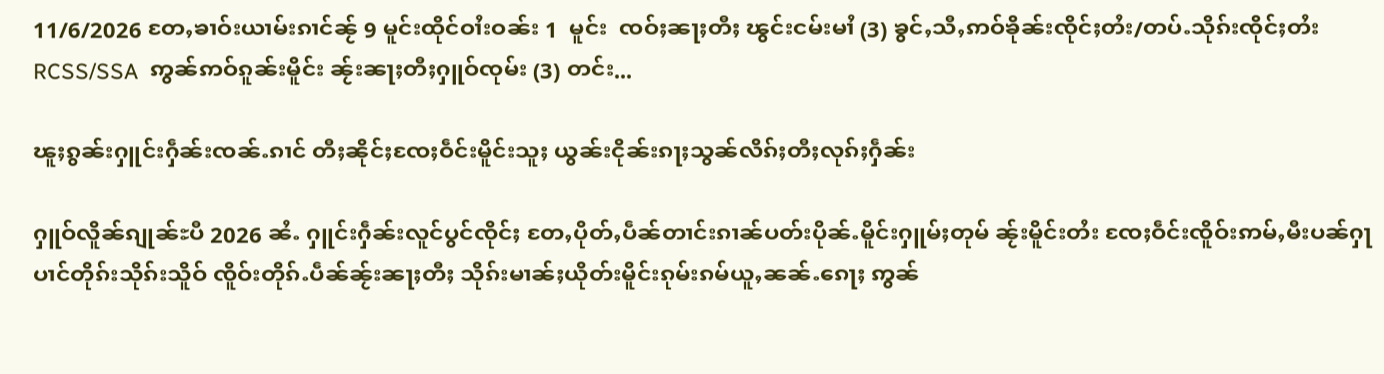11/6/2026 တႄႇၶၢဝ်းယၢမ်းၵၢင်ၼႂ် 9 မူင်းထိုင်ဝၢႆးဝၼ်း 1  မူင်း  ၸဝ်ႈၼႃႈတီႈ ၽွင်းငမ်းမၢႆ (3) ၶွင်ႇသီႇဢဝ်ၶိုၼ်းၸိုင်ႈတႆး/တပ်ႉသိုၵ်းၸိုင်ႈတႆး  RCSS/SSA  ဢွၼ်ဢဝ်ၵူၼ်းမိူင်း ၼႂ်းၼႃႈတီႈႁူဝ်ၸုမ်း (3) တင်း...

ၽူႈၵွၼ်းႁူင်းႁဵၼ်းၸၼ်ႉၵၢင် တီႈၼိုင်ႈၸႄႈဝဵင်းမိူင်းသူႈ ယွၼ်းငိုၼ်းၵႃႈသွၼ်လိၵ်ႈတီႈလုၵ်ႈႁဵၼ်း

ႁူဝ်လိူၼ်ၵျုၼ်ႊပီ 2026 ၼႆႉ ႁူင်းႁဵၼ်းလူင်ပွင်ၸိုင်ႈ တႄႇပိုတ်ႇပဵၼ်တၢင်းၵၢၼ်ပတ်းပိုၼ်ႉမိူင်းႁူမ်ႈတုမ် ၼႂ်းမိူင်းတႆး ၸႄႈဝဵင်းၸိူဝ်းဢမ်ႇမီးပၼ်ႁႃ ပၢင်တိုၵ်းသိုၵ်းသိူဝ် ၸိူဝ်းတိုၵ်ႉပဵၼ်ၼႂ်းၼႃႈတီႈ သိုၵ်းမၢၼ်ႈယိုတ်းမိူင်းၵုမ်းၵမ်ယူႇၼၼ်ႉၵေႃႈ ဢွၼ်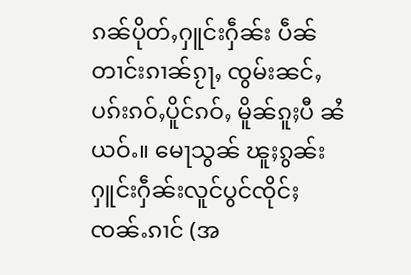ၵၼ်ပိုတ်ႇႁူင်းႁဵၼ်း ပဵၼ်တၢင်းၵၢၼ်ၵႂႃႇ ၸွမ်းၼင်ႇပၵ်းၵဝ်ႇပိူင်ၵဝ်ႇ မိူၼ်ၵူႈပီ ၼႆယဝ်ႉ။ မေႃသွၼ် ၽူႈၵွၼ်းႁူင်းႁဵၼ်းလူင်ပွင်ၸိုင်ႈ ၸၼ်ႉၵၢင် (အ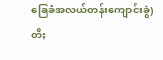ခြေခံအလယ်တန်းကျောင်းခွဲ) တီႈ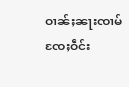ဝၢၼ်ႈၼႃးၸၢမ် ၸႄႈဝဵင်း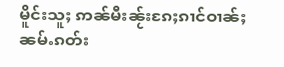မိူင်းသူႈ ဢၼ်မီးၼႂ်းၵႄႈၵၢင်ဝၢၼ်ႈၼမ်ႉၵတ်း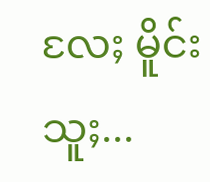လႄႈ မိူင်းသူႈ...